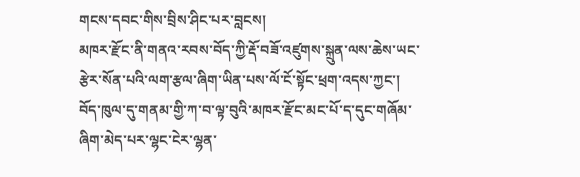གངས་དབང་གིས་བྲིས་ཤིང་པར་བླངས།
མཁར་རྫོང་ནི་གནའ་རབས་བོད་ཀྱི་རྡོ་བཟོ་འཛུགས་སྐྲུན་ལས་ཆེས་ཡང་རྩེར་སོན་པའི་ལག་རྩལ་ཞིག་ཡིན་པས་ལོ་ངོ་སྟོང་ཕྲག་འདས་ཀྱང་། བོད་ཁུལ་དུ་གནམ་གྱི་ཀ་བ་ལྟ་བུའི་མཁར་རྫོང་མང་པོ་ད་དུང་གཞོམ་ཞིག་མེད་པར་ལྷང་ངེར་ལྷན་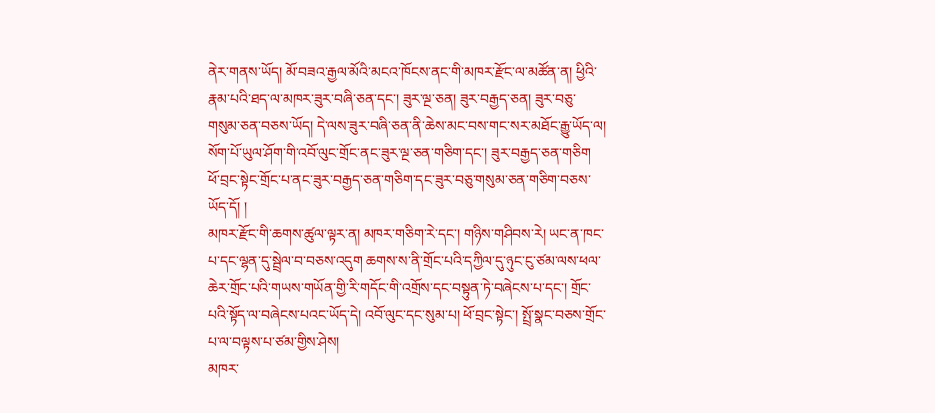ནེར་གནས་ཡོད། མོ་བཟའ་རྒྱལ་མོའི་མངའ་ཁོངས་ནང་གི་མཁར་རྫོང་ལ་མཚོན་ན། ཕྱིའི་རྣམ་པའི་ཐད་ལ་མཁར་ཟུར་བཞི་ཅན་དང་། ཟུར་ལྔ་ཅན། ཟུར་བརྒྱད་ཅན། ཟུར་བཅུ་གསུམ་ཅན་བཅས་ཡོད། དེ་ལས་ཟུར་བཞི་ཅན་ནི་ཆེས་མང་བས་གང་སར་མཐོང་རྒྱུ་ཡོད་ལ། སོག་པོ་ཡུལ་ཤོག་གི་འབོ་ལུང་གྲོང་ནང་ཟུར་ལྔ་ཅན་གཅིག་དང་། ཟུར་བརྒྱད་ཅན་གཅིག ཕོ་བྲང་སྟེང་གྲོང་པ་ནང་ཟུར་བརྒྱད་ཅན་གཅིག་དང་ཟུར་བཅུ་གསུམ་ཅན་གཅིག་བཅས་ཡོད་དོ། །
མཁར་རྫོང་གི་ཆགས་ཚུལ་ལྟར་ན། མཁར་གཅིག་རེ་དང་། གཉིས་གཤིབས་རེ། ཡང་ན་ཁང་པ་དང་ལྷན་དུ་སྦྲེལ་བ་བཅས་འདུག ཆགས་ས་ནི་གྲོང་པའི་དཀྱིལ་དུ་ཉུང་ངུ་ཙམ་ལས་ཕལ་ཆེར་གྲོང་པའི་གཡས་གཡོན་གྱི་རི་གདོང་གི་འགྲོས་དང་བསྟུན་ཏེ་བཞེངས་པ་དང་། གྲོང་པའི་སྟོད་ལ་བཞེངས་པའང་ཡོད་དེ། འབོ་ལུང་དང་སུམ་པ། ཕོ་བྲང་སྟེང་། སྤྲོ་སྣང་བཅས་གྲོང་པ་ལ་བལྟས་པ་ཙམ་གྱིས་ཤེས།
མཁར་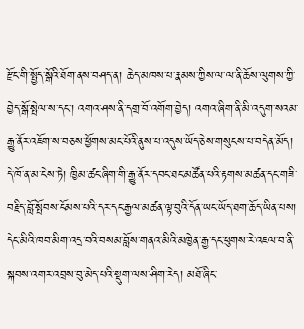རྫོང་གི་སྤྱོད་སྒོའི་ཐོག་ནས་བཤད་ན། ཆེད་མཁས་པ་རྣམས་ཀྱིས་ལ་ལ་ནི་ཆོས་ལུགས་ཀྱི་བྱེད་སྒོ་སྤེལ་ས་དང་། འགའ་ཤས་ནི་དགྲ་བོ་འགོག་བྱེད། འགའ་ཞིག་ནི་མི་འདུག་སའམ་རྒྱུ་ནོར་འཇོག་ས་བཅས་ཕྱོགས་མང་པོའི་ནུས་པ་འདུས་ཡོད་ཅེས་གསུངས་པ་བདེན་མོད། དེ་ཁོ་ན་མ་ངེས་ཏེ། ཁྱིམ་ཚང་ཞིག་གི་རྒྱུ་ནོར་དབང་ཐང་མཚོན་པའི་རྟགས་མཚན་དང་གཟི་བརྗིད་བློ་སྤོབས་ངོམས་པའི་དར་དང་རྒྱལ་མཚན་ལྟ་བུའི་དོན་ཡང་ཡོད་ཐག་ཆོད་ཡིན་པས། དེང་མིའི་ཁབ་མིག་འདྲ་བའི་བསམ་བློས་གནའ་མིའི་མཁྱེན་རྒྱ་དང་ཕུགས་རེ་འཇལ་བ་ནི་སྐབས་འགར་འབྲས་བུ་མེད་པའི་སྡུག་ལས་ཤིག་རེད། མཐོ་ཞིང་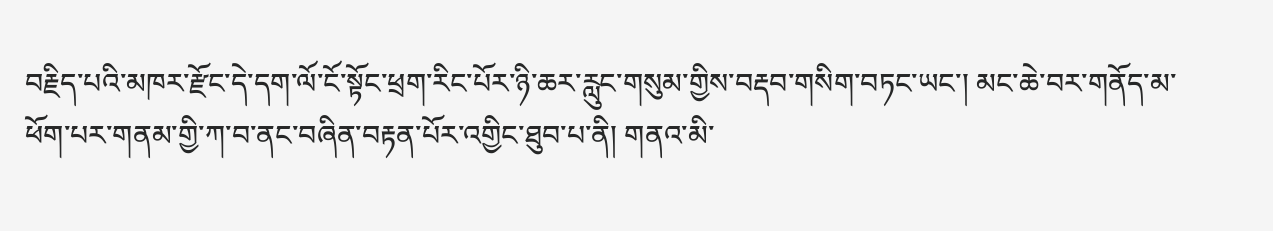བརྗིད་པའི་མཁར་རྫོང་དེ་དག་ལོ་ངོ་སྟོང་ཕྲག་རིང་པོར་ཉི་ཆར་རླུང་གསུམ་གྱིས་བརྡབ་གསིག་བཏང་ཡང་། མང་ཆེ་བར་གནོད་མ་ཕོག་པར་གནམ་གྱི་ཀ་བ་ནང་བཞིན་བརྟན་པོར་འགྱིང་ཐུབ་པ་ནི། གནའ་མི་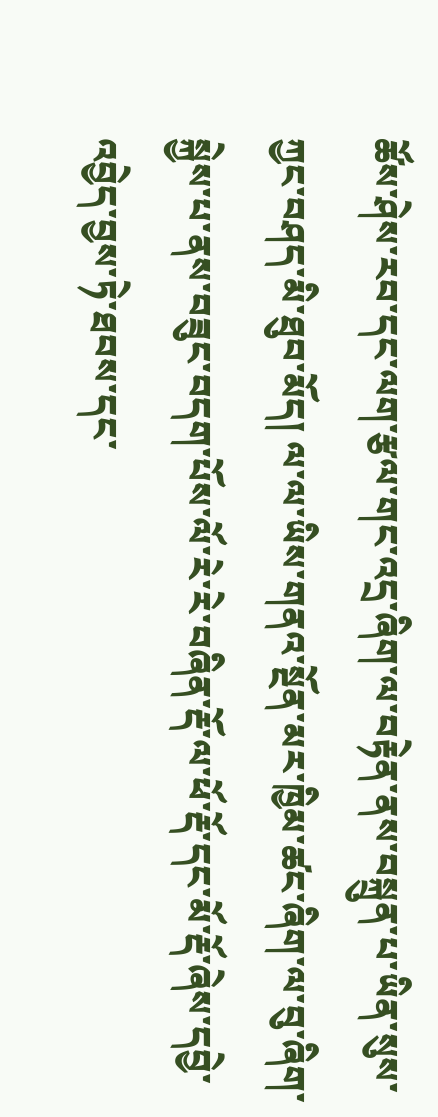ཚོས་ཤེས་རབ་དང་ལག་རྩལ་གང་འདྲ་ཞིག་ལ་བརྟེན་ནས་བསྐྲུན་པ་ཡིན་སུས་ཀྱང་བཤད་མི་ཐུབ་མོད། ལ་ལ་ཡིས་གནའ་སྔོན་མར་ཁྱིམ་ཚང་ཞིག་ལ་བུ་ཞིག་སྐྱེས་པ་ནས་བཟུང་བདག་པོས་ལོ་རེ་རེ་བཞིན་རྡོ་ལ་ཕོ་རྡོ་དང་མོ་རྡོ་ཞེས་དབྱེ་འབྱེད་བྱས་ཏེ་ཐབས་དང་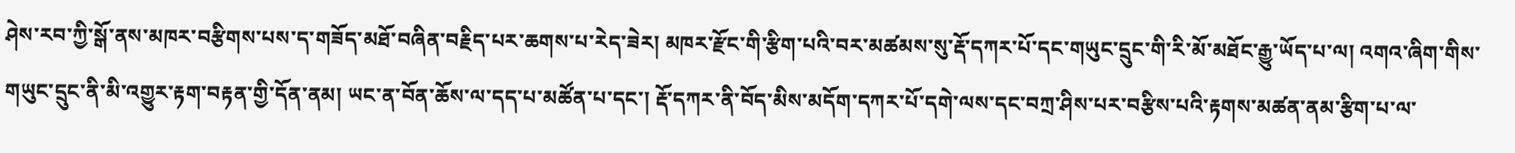ཤེས་རབ་ཀྱི་སྒོ་ནས་མཁར་བརྩིགས་པས་ད་གཟོད་མཐོ་བཞིན་བརྗིད་པར་ཆགས་པ་རེད་ཟེར། མཁར་རྫོང་གི་རྩིག་པའི་བར་མཚམས་སུ་རྡོ་དཀར་པོ་དང་གཡུང་དྲུང་གི་རི་མོ་མཐོང་རྒྱུ་ཡོད་པ་ལ། འགའ་ཞིག་གིས་གཡུང་དྲུང་ནི་མི་འགྱུར་རྟག་བརྟན་གྱི་དོན་ནམ། ཡང་ན་བོན་ཆོས་ལ་དད་པ་མཚོན་པ་དང་། རྡོ་དཀར་ནི་བོད་མིས་མདོག་དཀར་པོ་དགེ་ལས་དང་བཀྲ་ཤིས་པར་བརྩིས་པའི་རྟགས་མཚན་ནམ་རྩིག་པ་ལ་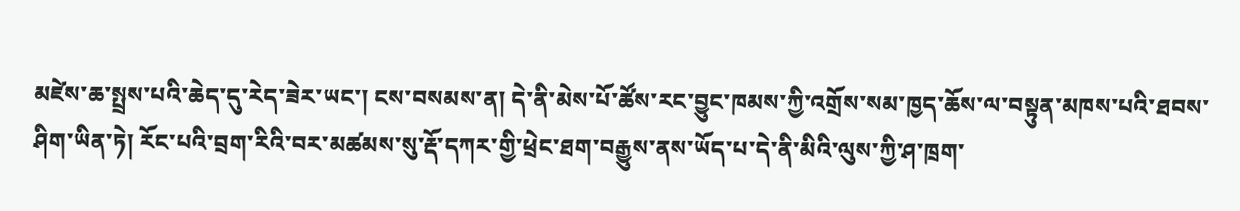མཛེས་ཆ་སྤྲས་པའི་ཆེད་དུ་རེད་ཟེར་ཡང་། ངས་བསམས་ན། དེ་ནི་མེས་པོ་ཚོས་རང་བྱུང་ཁམས་ཀྱི་འགྲོས་སམ་ཁྱད་ཆོས་ལ་བསྟུན་མཁས་པའི་ཐབས་ཤིག་ཡིན་ཏེ། རོང་པའི་བྲག་རིའི་བར་མཚམས་སུ་རྡོ་དཀར་གྱི་ཕྲེང་ཐག་བརྒྱུས་ནས་ཡོད་པ་དེ་ནི་མིའི་ལུས་ཀྱི་ཤ་ཁྲག་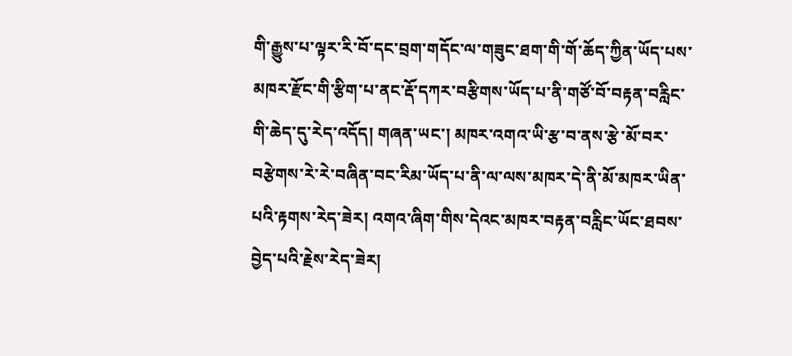གི་རྒྱུས་པ་ལྟར་རི་བོ་དང་བྲག་གདོང་ལ་གཟུང་ཐག་གི་གོ་ཆོད་ཀྱིན་ཡོད་པས་མཁར་རྫོང་གི་རྩིག་པ་ནང་རྡོ་དཀར་བརྩིགས་ཡོད་པ་ནི་གཙོ་བོ་བརྟན་བརླིང་གི་ཆེད་དུ་རེད་འདོད། གཞན་ཡང་། མཁར་འགའ་ཡི་རྩ་བ་ནས་རྩེ་མོ་བར་བརྩེགས་རེ་རེ་བཞིན་བང་རིམ་ཡོད་པ་ནི་ལ་ལས་མཁར་དེ་ནི་མོ་མཁར་ཡིན་པའི་རྟགས་རེད་ཟེར། འགའ་ཞིག་གིས་དེའང་མཁར་བརྟན་བརླིང་ཡོང་ཐབས་བྱེད་པའི་རྗེས་རེད་ཟེར།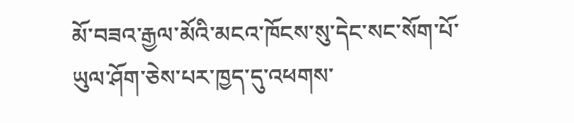མོ་བཟའ་རྒྱལ་མོའི་མངའ་ཁོངས་སུ་དེང་སང་སོག་པོ་ཡུལ་ཤོག་ཅེས་པར་ཁྱད་དུ་འཕགས་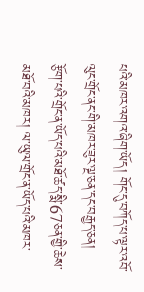པའི་མཁར་འགའ་ཞིག་ཡོད། གོང་དུ་བཀོད་པ་ལྟར་འབོ་ལུང་གྲོང་ནང་གི་མཁར་ཟུར་ལྔ་ཅན་དང་བརྒྱད་ཅན། རྩོག་པའི་གྲོང་ན་ཡོད་པའི་མཐོ་ཚད་སྨི་67ཅན་གྱི་ཆེས་མཐོ་བའི་མཁར། ལ་ཡུལ་གྲོང་ན་ཡོད་པའི་མཁར་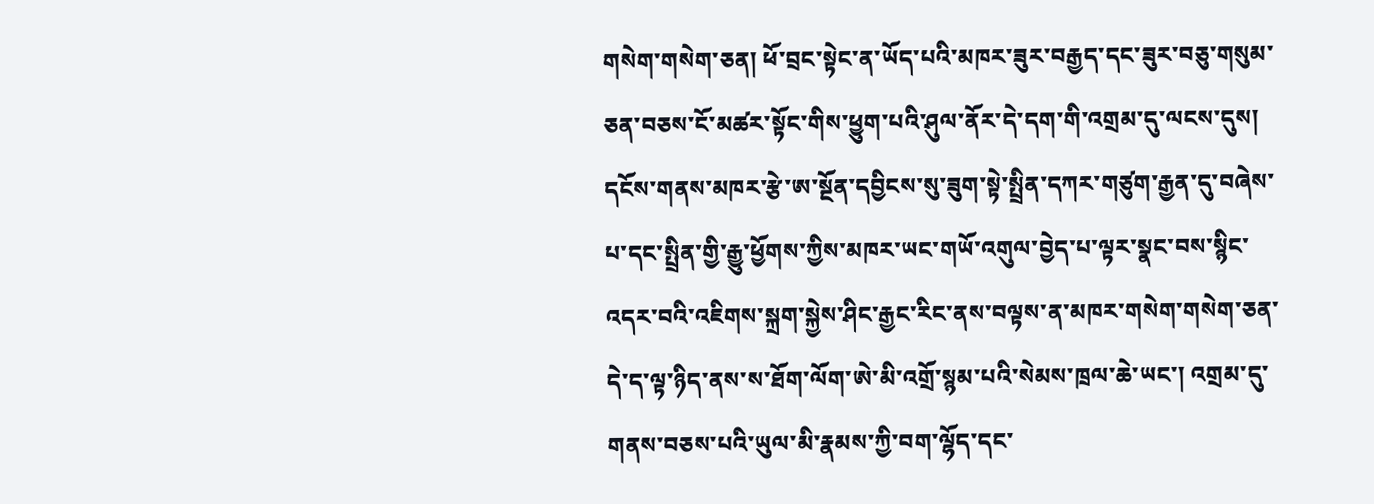གསེག་གསེག་ཅན། ཕོ་བྲང་སྟེང་ན་ཡོད་པའི་མཁར་ཟུར་བརྒྱད་དང་ཟུར་བཅུ་གསུམ་ཅན་བཅས་ངོ་མཚར་སྟོང་གིས་ཕྱུག་པའི་ཤུལ་ནོར་དེ་དག་གི་འགྲམ་དུ་ལངས་དུས། དངོས་གནས་མཁར་རྩེ་ཨ་སྔོན་དབྱིངས་སུ་ཟུག་སྟེ་སྤྲིན་དཀར་གཙུག་རྒྱན་དུ་བཞེས་པ་དང་སྤྲིན་གྱི་རྒྱུ་ཕྱོགས་ཀྱིས་མཁར་ཡང་གཡོ་འགུལ་བྱེད་པ་ལྟར་སྣང་བས་སྙིང་འདར་བའི་འཇིགས་སྐྲག་སྐྱེས་ཤིང་རྒྱང་རིང་ནས་བལྟས་ན་མཁར་གསེག་གསེག་ཅན་དེ་ད་ལྟ་ཉིད་ནས་ས་ཐོག་ལོག་ཨེ་མི་འགྲོ་སྙམ་པའི་སེམས་ཁྲལ་ཆེ་ཡང་། འགྲམ་དུ་གནས་བཅས་པའི་ཡུལ་མི་རྣམས་ཀྱི་བག་ལྷོད་དང་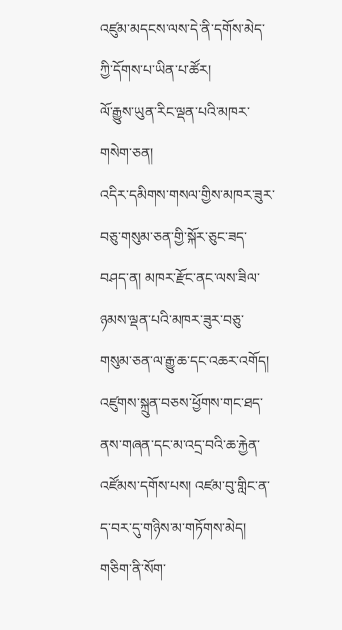འཛུམ་མདངས་ལས་དེ་ནི་དགོས་མེད་ཀྱི་དོགས་པ་ཡིན་པ་ཚོར།
ལོ་རྒྱུས་ཡུན་རིང་ལྡན་པའི་མཁར་གསེག་ཅན།
འདིར་དམིགས་གསལ་གྱིས་མཁར་ཟུར་བཅུ་གསུམ་ཅན་གྱི་སྐོར་ཅུང་ཟད་བཤད་ན། མཁར་རྫོང་ནང་ལས་ཟིལ་ཉམས་ལྡན་པའི་མཁར་ཟུར་བཅུ་གསུམ་ཅན་ལ་རྒྱུ་ཆ་དང་འཆར་འགོད། འཛུགས་སྐྲུན་བཅས་ཕྱོགས་གང་ཐད་ནས་གཞན་དང་མ་འདྲ་བའི་ཆ་རྐྱེན་འཛོམས་དགོས་པས། འཛམ་བུ་གླིང་ན་ད་བར་དུ་གཉིས་མ་གཏོགས་མེད། གཅིག་ནི་སོག་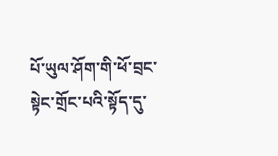པོ་ཡུལ་ཤོག་གི་ཕོ་བྲང་སྟེང་གྲོང་པའི་སྟོད་དུ་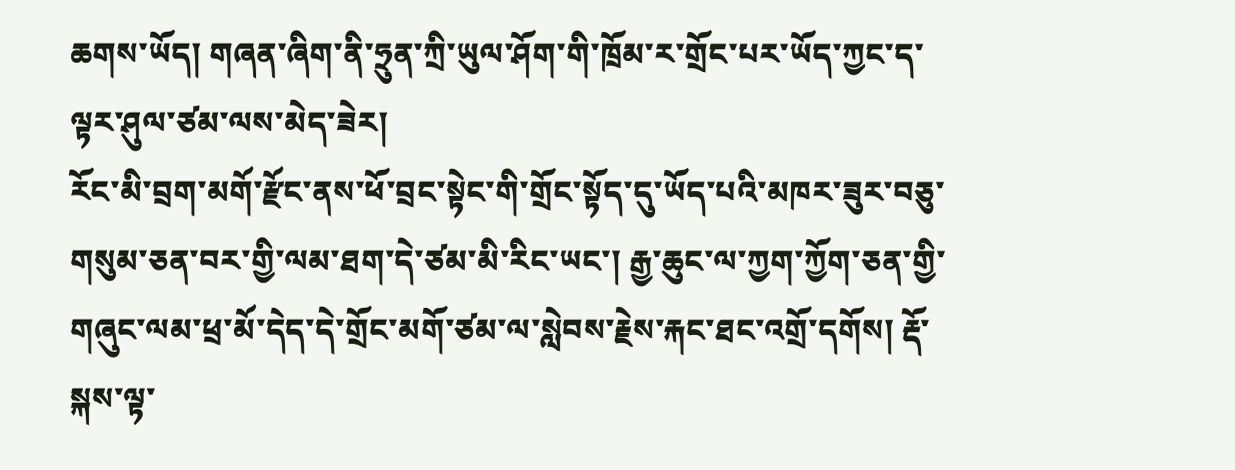ཆགས་ཡོད། གཞན་ཞིག་ནི་ཧྲུན་ཀྲི་ཡུལ་ཤོག་གི་ཁྲོམ་ར་གྲོང་པར་ཡོད་ཀྱང་ད་ལྟར་ཤུལ་ཙམ་ལས་མེད་ཟེར།
རོང་མི་བྲག་མགོ་རྫོང་ནས་ཕོ་བྲང་སྟེང་གི་གྲོང་སྟོད་དུ་ཡོད་པའི་མཁར་ཟུར་བཅུ་གསུམ་ཅན་བར་གྱི་ལམ་ཐག་དེ་ཙམ་མི་རིང་ཡང་། རྒྱ་ཆུང་ལ་ཀྱག་ཀྱོག་ཅན་གྱི་གཞུང་ལམ་ཕྲ་མོ་དེད་དེ་གྲོང་མགོ་ཙམ་ལ་སླེབས་རྗེས་རྐང་ཐང་འགྲོ་དགོས། རྡོ་སྐས་ལྟ་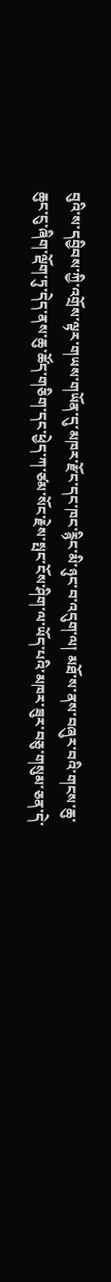བུའི་ས་དབྱིབས་ཀྱི་འགྲོས་ལྟར་གཡས་གཡོན་དུ་མཁར་རྫོང་དང་ཁང་རྙིང་མི་ཉུང་བ་འདུག་ལ། མཐོ་ས་ནས་བཞུར་བའི་གངས་ཆུ་ཆུང་ངུ་ཞིག་ལྡོག་ཏུ་དེད་ནས་ཆུ་ཚོད་གཅིག་དང་ཕྱེད་ཀ་ཙམ་སོང་རྗེས་སྤང་ངོས་ཤིག་ལ་ཡོད་པའི་མཁར་ཟུར་བཅུ་གསུམ་ཅན་དེ་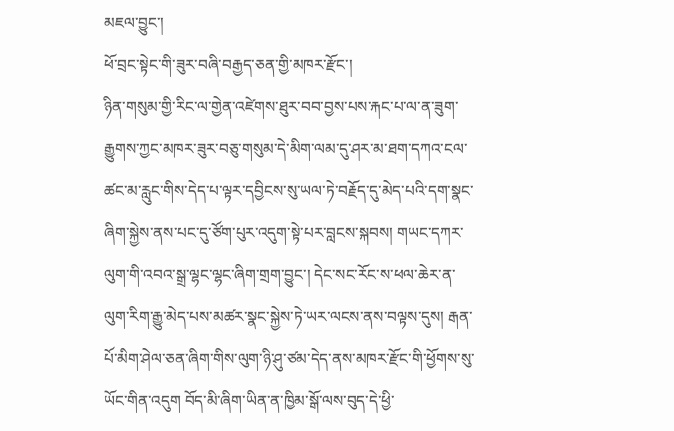མཇལ་བྱུང་།
ཕོ་བྲང་སྟེང་གི་ཟུར་བཞི་བརྒྱད་ཅན་གྱི་མཁར་རྫོང་།
ཉིན་གསུམ་གྱི་རིང་ལ་གྱེན་འཛེགས་ཐུར་བབ་བྱས་པས་རྐང་པ་ལ་ན་ཟུག་རྒྱུགས་ཀྱང་མཁར་ཟུར་བཅུ་གསུམ་དེ་མིག་ལམ་དུ་ཤར་མ་ཐག་དཀའ་ངལ་ཚང་མ་རླུང་གིས་དེད་པ་ལྟར་དབྱིངས་སུ་ཡལ་ཏེ་བརྗོད་དུ་མེད་པའི་དག་སྣང་ཞིག་སྐྱེས་ནས་པང་དུ་ཙོག་པུར་འདུག་སྟེ་པར་བླངས་སྐབས། གཡང་དཀར་ལུག་གི་འབའ་སྒྲ་ལྷང་ལྷང་ཞིག་གྲག་བྱུང་། དེང་སང་རོང་ས་ཕལ་ཆེར་ན་ལུག་རིག་རྒྱུ་མེད་པས་མཚར་སྣང་སྐྱེས་ཏེ་ཡར་ལངས་ནས་བལྟས་དུས། རྒན་པོ་མིག་ཤེལ་ཅན་ཞིག་གིས་ལུག་ཉི་ཤུ་ཙམ་དེད་ནས་མཁར་རྫོང་གི་ཕྱོགས་སུ་ཡོང་གིན་འདུག བོད་མི་ཞིག་ཡིན་ན་ཁྱིམ་སྒོ་ལས་བུད་དེ་ཕྱི་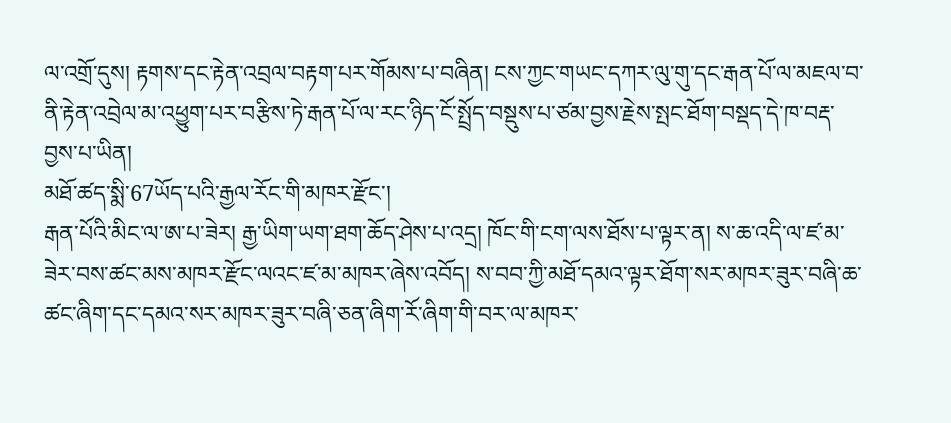ལ་འགྲོ་དུས། རྟགས་དང་རྟེན་འབྲལ་བརྟག་པར་གོམས་པ་བཞིན། ངས་ཀྱང་གཡང་དཀར་ལུ་གུ་དང་རྒན་པོ་ལ་མཇལ་བ་ནི་རྟེན་འབྲེལ་མ་འཕྱུག་པར་བརྩིས་ཏེ་རྒན་པོ་ལ་རང་ཉིད་ངོ་སྤྲོད་བསྡུས་པ་ཙམ་བྱས་རྗེས་སྤང་ཐོག་བསྡད་དེ་ཁ་བརྡ་བྱས་པ་ཡིན།
མཐོ་ཚད་སྨི་67ཡོད་པའི་རྒྱལ་རོང་གི་མཁར་རྫོང་།
རྒན་པོའི་མིང་ལ་ཨ་པ་ཟེར། རྒྱ་ཡིག་ཡག་ཐག་ཆོད་ཤེས་པ་འདྲ། ཁོང་གི་ངག་ལས་ཐོས་པ་ལྟར་ན། ས་ཆ་འདི་ལ་ཛ་མ་ཟེར་བས་ཚང་མས་མཁར་རྫོང་ལའང་ཛ་མ་མཁར་ཞེས་འབོད། ས་བབ་ཀྱི་མཐོ་དམའ་ལྟར་ཐོག་སར་མཁར་ཟུར་བཞི་ཆ་ཚང་ཞིག་དང་དམའ་སར་མཁར་ཟུར་བཞི་ཅན་ཞིག་རོ་ཞིག་གི་བར་ལ་མཁར་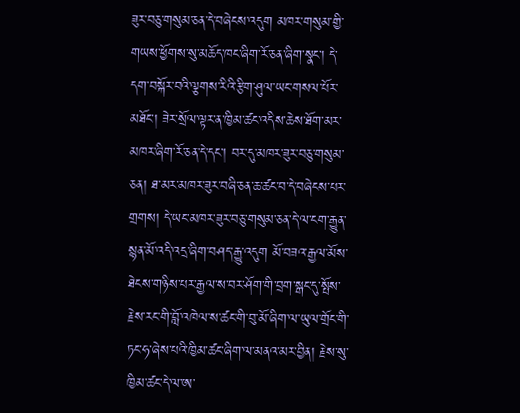ཟུར་བཅུ་གསུམ་ཅན་དེ་བཞེངས་འདུག མཁར་གསུམ་གྱི་གཡས་ཕྱོགས་སུ་མཆོད་ཁང་ཞིག་རོ་ཅན་ཞིག་སྣང་། དེ་དག་བསྐོར་བའི་ལྕགས་རིའི་རྩིག་ཤུལ་ཡང་གསལ་པོར་མཐོང་། ཟེར་སྲོལ་ལྟར་ན་ཁྱིམ་ཚང་འདིས་ཆེས་ཐོག་མར་མཁར་ཞིག་རོ་ཅན་དེ་དང་། བར་དུ་མཁར་ཟུར་བཅུ་གསུམ་ཅན། ཐ་མར་མཁར་ཟུར་བཞི་ཅན་ཆ་ཚང་བ་དེ་བཞེངས་པར་གྲགས། དེ་ཡང་མཁར་ཟུར་བཅུ་གསུམ་ཅན་དེ་ལ་ངག་རྒྱུན་སྙན་མོ་འདི་འདྲ་ཞིག་བཤད་རྒྱུ་འདུག མོ་བཟའ་རྒྱལ་མོས་ཐེངས་གཉིས་པར་རྒྱལ་ས་བར་ཤོག་གི་བྲག་སྒང་དུ་སྤོས་རྗེས་རང་གི་བློ་འཁེལ་ས་ཚང་གི་བུ་མོ་ཞིག་ལ་ཡུལ་གྲོང་གི་ཏང་ཧ་ཞེས་པའི་ཁྱིམ་ཚང་ཞིག་ལ་མནའ་མར་བྱིན། རྗེས་སུ་ཁྱིམ་ཚང་དེ་ལ་ཨ་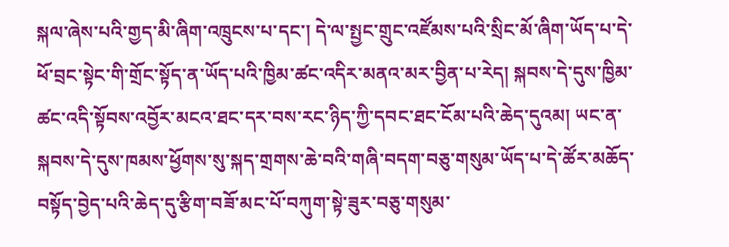སྐལ་ཞེས་པའི་གྱད་མི་ཞིག་འཁྲུངས་པ་དང་། དེ་ལ་སྤྱང་གྲུང་འཛོམས་པའི་སྲིང་མོ་ཞིག་ཡོད་པ་དེ་ཕོ་བྲང་སྟེང་གི་གྲོང་སྟོད་ན་ཡོད་པའི་ཁྱིམ་ཚང་འདིར་མནའ་མར་བྱིན་པ་རེད། སྐབས་དེ་དུས་ཁྱིམ་ཚང་འདི་སྟོབས་འབྱོར་མངའ་ཐང་དར་བས་རང་ཉིད་ཀྱི་དབང་ཐང་ངོམ་པའི་ཆེད་དུའམ། ཡང་ན་སྐབས་དེ་དུས་ཁམས་ཕྱོགས་སུ་སྐད་གྲགས་ཆེ་བའི་གཞི་བདག་བཅུ་གསུམ་ཡོད་པ་དེ་ཚོར་མཆོད་བསྟོད་བྱེད་པའི་ཆེད་དུ་རྩིག་བཟོ་མང་པོ་བཀུག་སྟེ་ཟུར་བཅུ་གསུམ་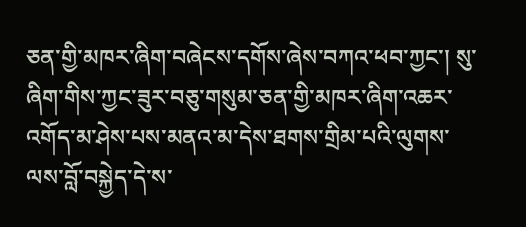ཅན་གྱི་མཁར་ཞིག་བཞེངས་དགོས་ཞེས་བཀའ་ཕབ་ཀྱང་། སུ་ཞིག་གིས་ཀྱང་ཟུར་བཅུ་གསུམ་ཅན་གྱི་མཁར་ཞིག་འཆར་འགོད་མ་ཤེས་པས་མནའ་མ་དེས་ཐགས་གྲིམ་པའི་ལུགས་ལས་བློ་བསྐྱེད་དེ་ས་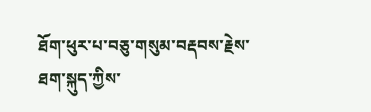ཐོག་ཕུར་པ་བཅུ་གསུམ་བརྡབས་རྗེས་ཐག་སྐུད་ཀྱིས་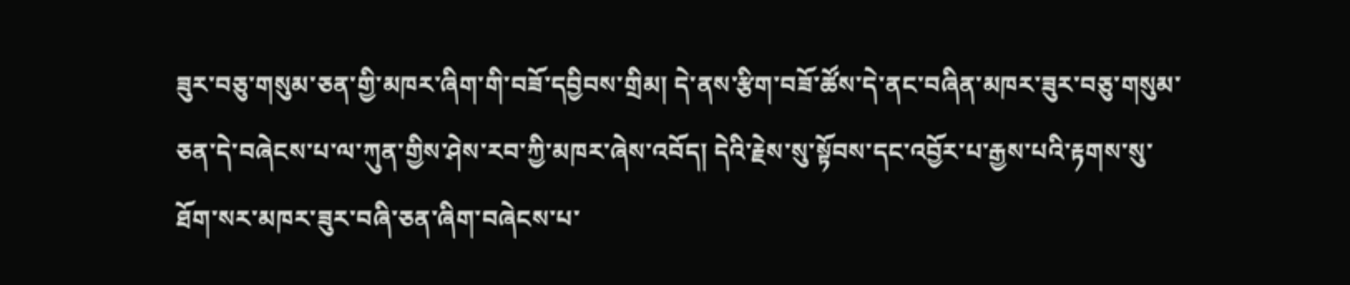ཟུར་བཅུ་གསུམ་ཅན་གྱི་མཁར་ཞིག་གི་བཟོ་དབྱིབས་གྲིམ། དེ་ནས་རྩིག་བཟོ་ཚོས་དེ་ནང་བཞིན་མཁར་ཟུར་བཅུ་གསུམ་ཅན་དེ་བཞེངས་པ་ལ་ཀུན་གྱིས་ཤེས་རབ་ཀྱི་མཁར་ཞེས་འབོད། དེའི་རྗེས་སུ་སྟོབས་དང་འབྱོར་པ་རྒྱས་པའི་རྟགས་སུ་ཐོག་སར་མཁར་ཟུར་བཞི་ཅན་ཞིག་བཞེངས་པ་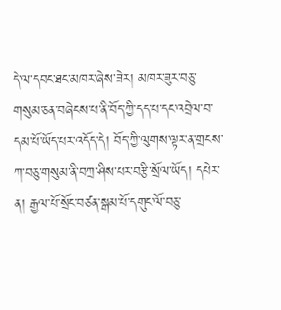དེ་ལ་དབང་ཐང་མཁར་ཞེས་ཟེར། མཁར་ཟུར་བཅུ་གསུམ་ཅན་བཞེངས་པ་ནི་བོད་ཀྱི་དད་པ་དང་འབྲེལ་བ་དམ་པོ་ཡོད་པར་འདོད་དེ། བོད་ཀྱི་ལུགས་ལྟར་ན་གྲངས་ཀ་བཅུ་གསུམ་ནི་བཀྲ་ཤིས་པར་བརྩི་སྲོལ་ཡོད། དཔེར་ན། རྒྱལ་པོ་སྲོང་བཙན་སྒམ་པོ་དགུང་ལོ་བཅུ་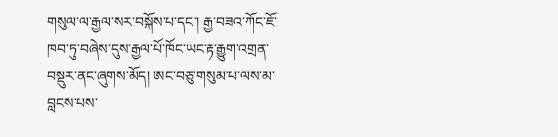གསུལ་ལ་རྒྱལ་སར་བསྐོས་པ་དང་། རྒྱ་བཟའ་ཀོང་ཇོ་ཁབ་ཏུ་བཞེས་དུས་རྒྱལ་པོ་ཁོང་ཡང་རྟ་རྒྱུག་འགྲན་བསྡུར་ནང་ཞུགས་མོད། ཨང་བཅུ་གསུམ་པ་ལས་མ་བླངས་པས་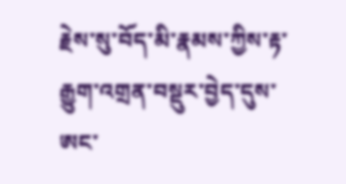རྗེས་སུ་བོད་མི་རྣམས་ཀྱིས་རྟ་རྒྱུག་འགྲན་བསྡུར་བྱེད་དུས་ཨང་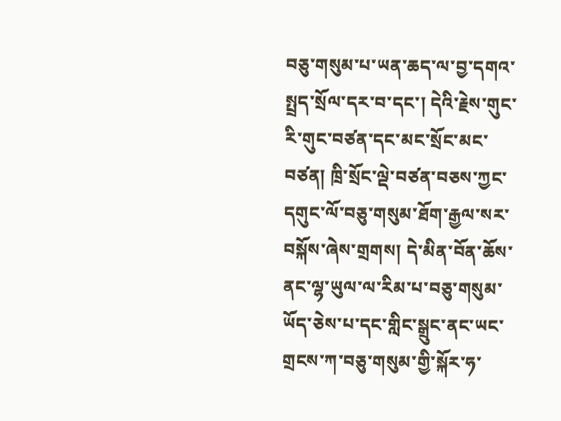བཅུ་གསུམ་པ་ཡན་ཆད་ལ་བྱ་དགའ་སྤྲད་སྲོལ་དར་བ་དང་། དེའི་རྗེས་གུང་རི་གུང་བཙན་དང་མང་སྲོང་མང་བཙན། ཁྲི་སྲོང་ལྡེ་བཙན་བཅས་ཀྱང་དགུང་ལོ་བཅུ་གསུམ་ཐོག་རྒྱལ་སར་བསྐོས་ཞེས་གྲགས། དེ་མིན་བོན་ཆོས་ནང་ལྷ་ཡུལ་ལ་རིམ་པ་བཅུ་གསུམ་ཡོད་ཅེས་པ་དང་གླིང་སྒྲུང་ནང་ཡང་གྲངས་ཀ་བཅུ་གསུམ་གྱི་སྐོར་ཧ་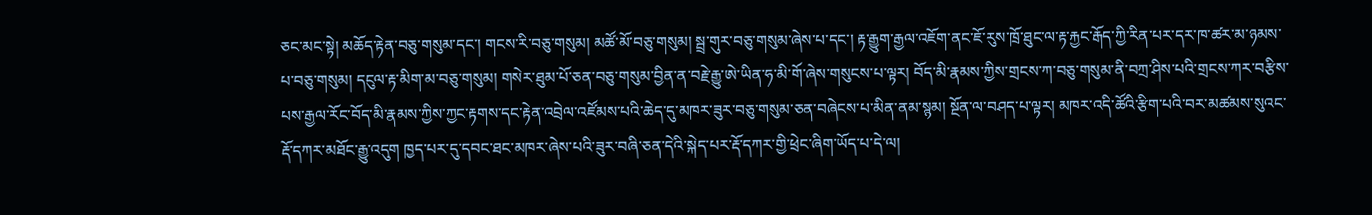ཅང་མང་སྟེ། མཆོད་རྟེན་བཅུ་གསུམ་དང་། གངས་རི་བཅུ་གསུམ། མཚོ་མོ་བཅུ་གསུམ། སྦྲ་གུར་བཅུ་གསུམ་ཞེས་པ་དང་། རྟ་རྒྱུག་རྒྱལ་འཇོག་ནང་ཇོ་རུས་ཁྲོ་ཐུང་ལ་རྟ་རྐྱང་རྒོད་ཀྱི་རིན་པར་དར་ཁ་ཚར་མ་ཉམས་པ་བཅུ་གསུམ། དངུལ་རྟ་མིག་མ་བཅུ་གསུམ། གསེར་ཐུམ་པོ་ཅན་བཅུ་གསུམ་བྱིན་ན་བརྗེ་རྒྱུ་ཨེ་ཡིན་ཧ་མི་གོ་ཞེས་གསུངས་པ་ལྟར། བོད་མི་རྣམས་ཀྱིས་གྲངས་ཀ་བཅུ་གསུམ་ནི་བཀྲ་ཤིས་པའི་གྲངས་ཀར་བརྩིས་པས་རྒྱལ་རོང་བོད་མི་རྣམས་ཀྱིས་ཀྱང་རྟགས་དང་རྟེན་འབྲེལ་འཛོམས་པའི་ཆེད་དུ་མཁར་ཟུར་བཅུ་གསུམ་ཅན་བཞེངས་པ་མིན་ནམ་སྙམ། སྔོན་ལ་བཤད་པ་ལྟར། མཁར་འདི་ཚོའི་རྩིག་པའི་བར་མཚམས་སུའང་རྡོ་དཀར་མཐོང་རྒྱུ་འདུག ཁྱད་པར་དུ་དབང་ཐང་མཁར་ཞེས་པའི་ཟུར་བཞི་ཅན་དེའི་སྐེད་པར་རྡོ་དཀར་གྱི་ཕྲེང་ཞིག་ཡོད་པ་དེ་ལ།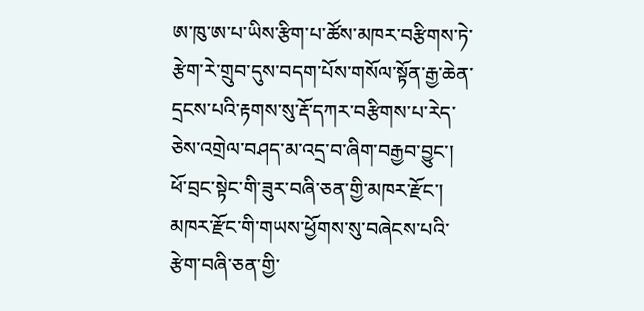ཨ་ཁུ་ཨ་པ་ཡིས་རྩིག་པ་ཚོས་མཁར་བརྩིགས་ཏེ་རྩེག་རེ་གྲུབ་དུས་བདག་པོས་གསོལ་སྟོན་རྒྱ་ཆེན་དྲངས་པའི་རྟགས་སུ་རྡོ་དཀར་བརྩིགས་པ་རེད་ཅེས་འགྲེལ་བཤད་མ་འདྲ་བ་ཞིག་བརྒྱབ་བྱུང་།
ཕོ་བྲང་སྟེང་གི་ཟུར་བཞི་ཅན་གྱི་མཁར་རྫོང་།
མཁར་རྫོང་གི་གཡས་ཕྱོགས་སུ་བཞེངས་པའི་རྩེག་བཞི་ཅན་གྱི་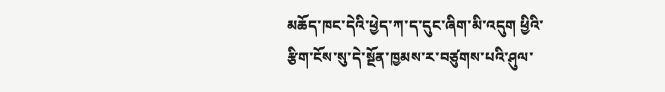མཆོད་ཁང་དེའི་ཕྱེད་ཀ་ད་དུང་ཞིག་མི་འདུག ཕྱིའི་རྩིག་ངོས་སུ་དེ་སྔོན་ཁྱམས་ར་བཙུགས་པའི་ཤུལ་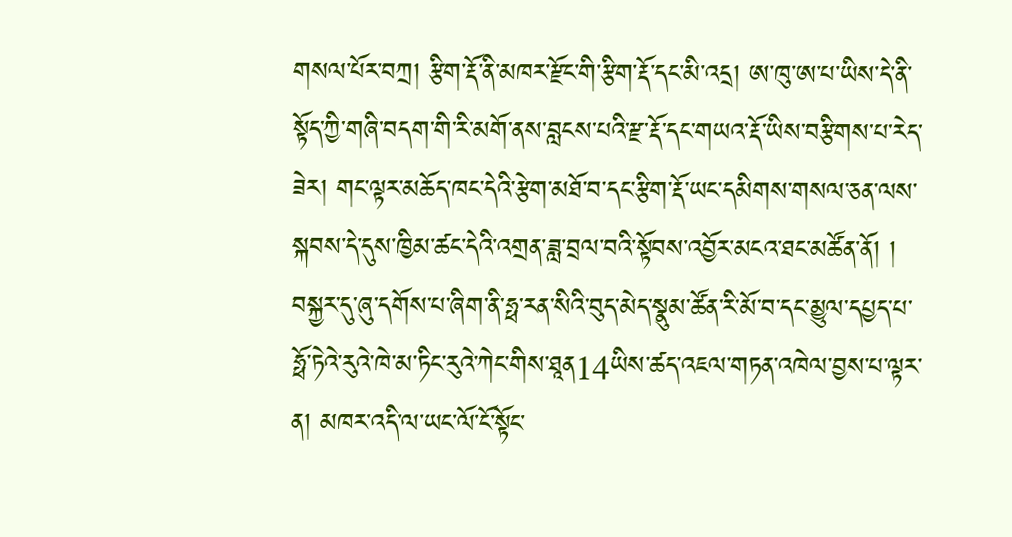གསལ་པོར་བཀྲ། རྩིག་རྡོ་ནི་མཁར་རྫོང་གི་རྩིག་རྡོ་དང་མི་འདྲ། ཨ་ཁུ་ཨ་པ་ཡིས་དེ་ནི་སྟོད་ཀྱི་གཞི་བདག་གི་རི་མགོ་ནས་བླངས་པའི་རྫ་རྡོ་དང་གཡའ་རྡོ་ཡིས་བརྩིགས་པ་རེད་ཟེར། གང་ལྟར་མཆོད་ཁང་དེའི་རྩེག་མཐོ་བ་དང་རྩིག་རྡོ་ཡང་དམིགས་གསལ་ཅན་ལས་སྐབས་དེ་དུས་ཁྱིམ་ཚང་དེའི་འགྲན་ཟླ་བྲལ་བའི་སྟོབས་འབྱོར་མངའ་ཐང་མཚོན་ནོ། །
བསྐྱར་དུ་ཞུ་དགོས་པ་ཞིག་ནི་ཧྥ་རན་སིའི་བུད་མེད་སྣུམ་ཚོན་རི་མོ་བ་དང་མྱུལ་དཔྱད་པ་ཧྥོ་ཏེའེ་རུའེ་ཁེ་མ་ཏིང་རུའེ་ཀེང་གིས་ཐཱན14ཡིས་ཚད་འཇལ་གཏན་འཁེལ་བྱས་པ་ལྟར་ན། མཁར་འདི་ལ་ཡང་ལོ་ངོ་སྟོང་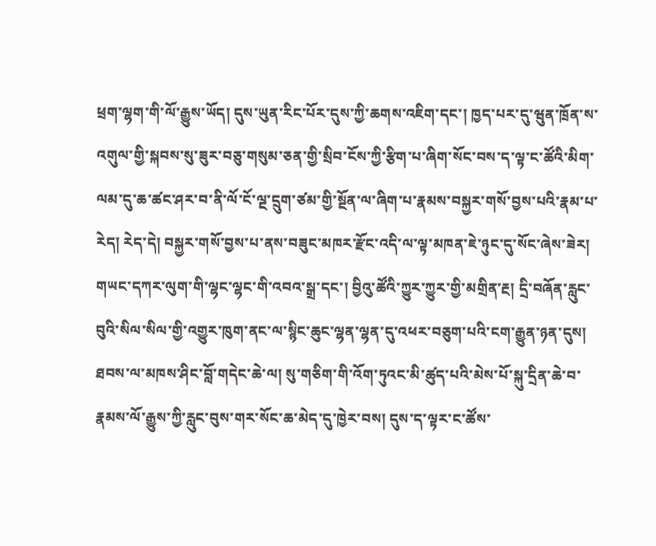ཕྲག་ལྷག་གི་ལོ་རྒྱུས་ཡོད། དུས་ཡུན་རིང་པོར་དུས་ཀྱི་ཆགས་འཇིག་དང་། ཁྱད་པར་དུ་ཝུན་ཁྲོན་ས་འགུལ་གྱི་སྐབས་སུ་ཟུར་བཅུ་གསུམ་ཅན་གྱི་སྲིབ་ངོས་ཀྱི་རྩིག་པ་ཞིག་སོང་བས་ད་ལྟ་ང་ཚོའི་མིག་ལམ་དུ་ཆ་ཚང་ཤར་བ་ནི་ལོ་ངོ་ལྔ་དྲུག་ཙམ་གྱི་སྔོན་ལ་ཞིག་པ་རྣམས་བསྐྱར་གསོ་བྱས་པའི་རྣམ་པ་རེད། རེད་དེ། བསྐྱར་གསོ་བྱས་པ་ནས་བཟུང་མཁར་རྫོང་འདི་ལ་ལྟ་མཁན་ཇེ་ཉུང་དུ་སོང་ཞེས་ཟེར།
གཡང་དཀར་ལུག་གི་ལྷང་ལྷང་གི་འབའ་སྒྲ་དང་། བྱིའུ་ཚོའི་ཀྱུར་ཀྱུར་གྱི་མགྲིན་རྔ། དྲི་བཞོན་རླུང་བུའི་སིལ་སིལ་གྱི་འགྱུར་ཁུག་ནང་ལ་སྙིང་ཆུང་ལྷན་ལྷན་དུ་འཕར་བཅུག་པའི་ངག་རྒྱུན་ཉན་དུས། ཐབས་ལ་མཁས་ཤིང་བློ་གདེང་ཆེ་ལ། སུ་གཅིག་གི་འོག་ཏུའང་མི་ཚུད་པའི་མེས་པོ་སྐུ་དྲིན་ཆེ་བ་རྣམས་ལོ་རྒྱུས་ཀྱི་རླུང་བུས་གར་སོང་ཆ་མེད་དུ་ཁྱེར་བས། དུས་ད་ལྟར་ང་ཚོས་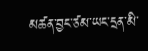མཚན་བྱང་ཙམ་ཡང་དྲན་མི་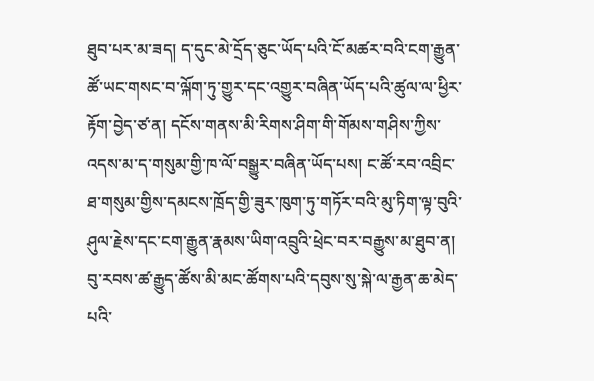ཐུབ་པར་མ་ཟད། ད་དུང་མེ་དྲོད་ཅུང་ཡོད་པའི་ངོ་མཚར་བའི་ངག་རྒྱུན་ཚོ་ཡང་གསང་བ་ལྐོག་ཏུ་གྱུར་དང་འགྱུར་བཞིན་ཡོད་པའི་ཚུལ་ལ་ཕྱིར་རྟོག་བྱེད་ཙ་ན། དངོས་གནས་མི་རིགས་ཤིག་གི་གོམས་གཤིས་ཀྱིས་འདས་མ་ད་གསུམ་གྱི་ཁ་ལོ་བསྒྱུར་བཞིན་ཡོད་པས། ང་ཚོ་རབ་འབྲིང་ཐ་གསུམ་གྱིས་དམངས་ཁྲོད་གྱི་ཟུར་ཁུག་ཏུ་གཏོར་བའི་མུ་ཏིག་ལྟ་བུའི་ཤུལ་རྗེས་དང་ངག་རྒྱུན་རྣམས་ཡིག་འབྲུའི་ཕྲེང་བར་བརྒྱུས་མ་ཐུབ་ན། བུ་རབས་ཚ་རྒྱུད་ཚོས་མི་མང་ཚོགས་པའི་དབུས་སུ་སྐེ་ལ་རྒྱན་ཆ་མེད་པའི་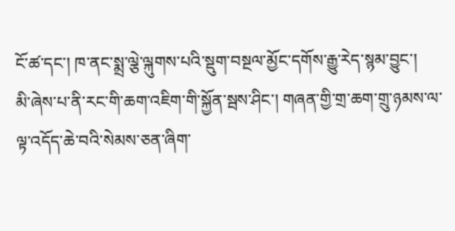ངོ་ཚ་དང་། ཁ་ནང་སྨྲ་ལྕེ་ལྐུགས་པའི་སྡུག་བསྔལ་མྱོང་དགོས་རྒྱུ་རེད་སྙམ་བྱུང་།
མི་ཞེས་པ་ནི་རང་གི་ཆག་འཇིག་གི་སྐྱོན་སྦས་ཤིང་། གཞན་གྱི་གྲ་ཆག་གྲུ་ཉམས་ལ་ལྟ་འདོད་ཆེ་བའི་སེམས་ཅན་ཞིག་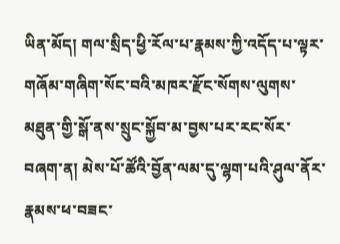ཡིན་མོད། གལ་སྲིད་ཕྱི་རོལ་པ་རྣམས་ཀྱི་འདོད་པ་ལྟར་གཞོམ་གཞིག་སོང་བའི་མཁར་རྫོང་སོགས་ལུགས་མཐུན་གྱི་སྒོ་ནས་སྲུང་སྐྱོབ་མ་བྱས་པར་རང་སོར་བཞག་ན། མེས་པོ་ཚོའི་བྱོན་ལམ་དུ་ལྷག་པའི་ཤུལ་ནོར་རྣམས་ཕ་བཟང་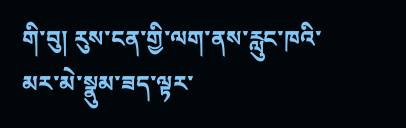གི་བུ། རུས་ངན་གྱི་ལག་ནས་རླུང་ཁའི་མར་མེ་སྣུམ་ཟད་ལྟར་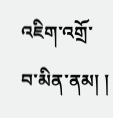འཇིག་འགྲོ་བ་མིན་ནམ། །